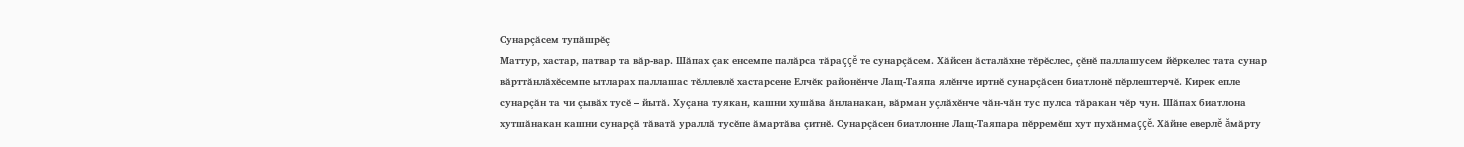Сунарçăсем тупăшрĕç
Маттур, хастар, патвар та вăр-вар. Шăпах çак енсемпе палăрса тăраççĕ те сунарçăсем. Хăйсен ăсталăхне тĕрĕслес, çĕнĕ паллашусем йĕркелес тата сунар вăрттăнлăхĕсемпе ытларах паллашас тĕллевлĕ хастарсене Елчĕк районĕнче Лащ-Таяпа ялĕнче иртнĕ сунарçăсен биатлонĕ пĕрлештерчĕ. Кирек епле сунарçăн та чи çывăх тусĕ – йытă. Хуçана туякан, кашни хушăва ăнланакан, вăрман уçлăхĕнче чăн-чăн тус пулса тăракан чĕр чун. Шăпах биатлона хутшăнакан кашни сунарçă тăватă ураллă тусĕпе ăмартăва çитнĕ. Сунарçăсен биатлонне Лащ-Таяпара пĕрремĕш хут пухăнмаççĕ. Хăйне еверлĕ ăмăрту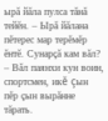ырă йăла пулса тăнă тейĕн. – Ырă йăлана пĕтерес мар терĕмĕр ĕнтĕ. Сунарçă кам вăл? – Вăл паянхи кун воин, спортсмен, икĕ çын пĕр çын вырăнне тăрать.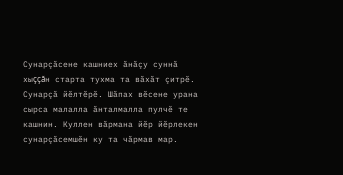Сунарçăсене кашниех ăнăçу суннă хыççăн старта тухма та вăхăт çитрĕ. Сунарçă йĕлтĕрĕ. Шăпах вĕсене урана сырса малалла ăнталмалла пулчĕ те кашнин. Куллен вăрмана йĕр йĕрлекен сунарçăсемшĕн ку та чăрмав мар.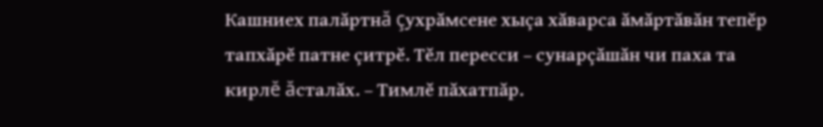Кашниех палăртнă çухрăмсене хыçа хăварса ăмăртăвăн тепĕр тапхăрĕ патне çитрĕ. Тĕл пересси – сунарçăшăн чи паха та кирлĕ ăсталăх. – Тимлĕ пăхатпăр.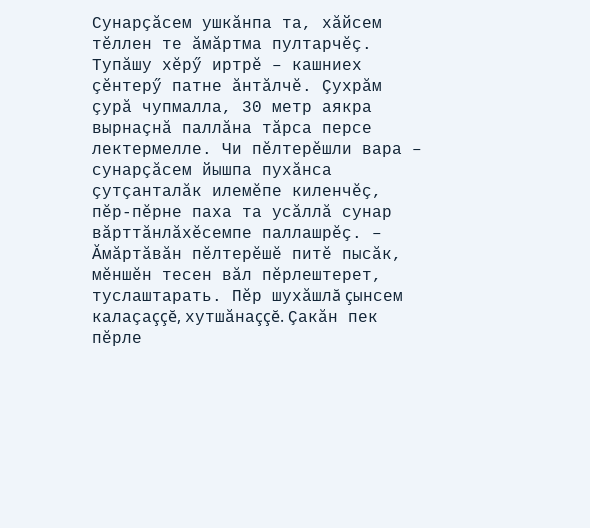Сунарçăсем ушкăнпа та, хăйсем тĕллен те ăмăртма пултарчĕç. Тупăшу хĕрӳ иртрĕ – кашниех çĕнтерӳ патне ăнтăлчĕ. Çухрăм çурă чупмалла, 30 метр аякра вырнаçнă паллăна тăрса персе лектермелле. Чи пĕлтерĕшли вара – сунарçăсем йышпа пухăнса çутçанталăк илемĕпе киленчĕç, пĕр-пĕрне паха та усăллă сунар вăрттăнлăхĕсемпе паллашрĕç. – Ăмăртăвăн пĕлтерĕшĕ питĕ пысăк, мĕншĕн тесен вăл пĕрлештерет, туслаштарать. Пĕр шухăшлă çынсем калаçаççĕ, хутшăнаççĕ. Çакăн пек пĕрле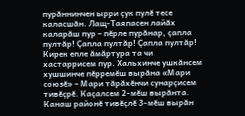пурăннинчен ырри çук пулĕ тесе каласшăн. Лащ-Таяпасен лайăх каларăш пур – пĕрле пурăнар, çапла пултăр! Çапла пултăр! Çапла пултăр! Кирек епле ăмăртура та чи хастаррисем пур. Хальхинче ушкăнсем хушшинче пĕрремĕш вырăна «Мари союзĕ» – Мари тăрăхĕнчи сунарçисем тивĕçрĕ. Каçалсем 2-мĕш вырăнта. Канаш районĕ тивĕçлĕ 3-мĕш вырăн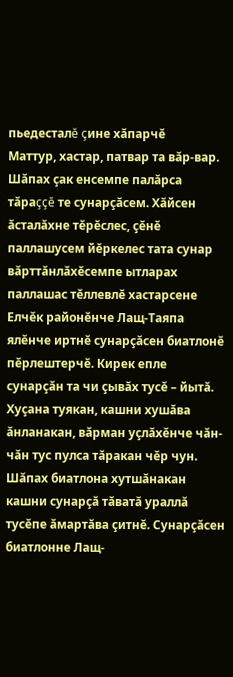пьедесталĕ çине хăпарчĕ
Маттур, хастар, патвар та вăр-вар. Шăпах çак енсемпе палăрса тăраççĕ те сунарçăсем. Хăйсен ăсталăхне тĕрĕслес, çĕнĕ паллашусем йĕркелес тата сунар вăрттăнлăхĕсемпе ытларах паллашас тĕллевлĕ хастарсене Елчĕк районĕнче Лащ-Таяпа ялĕнче иртнĕ сунарçăсен биатлонĕ пĕрлештерчĕ. Кирек епле сунарçăн та чи çывăх тусĕ – йытă. Хуçана туякан, кашни хушăва ăнланакан, вăрман уçлăхĕнче чăн-чăн тус пулса тăракан чĕр чун. Шăпах биатлона хутшăнакан кашни сунарçă тăватă ураллă тусĕпе ăмартăва çитнĕ. Сунарçăсен биатлонне Лащ-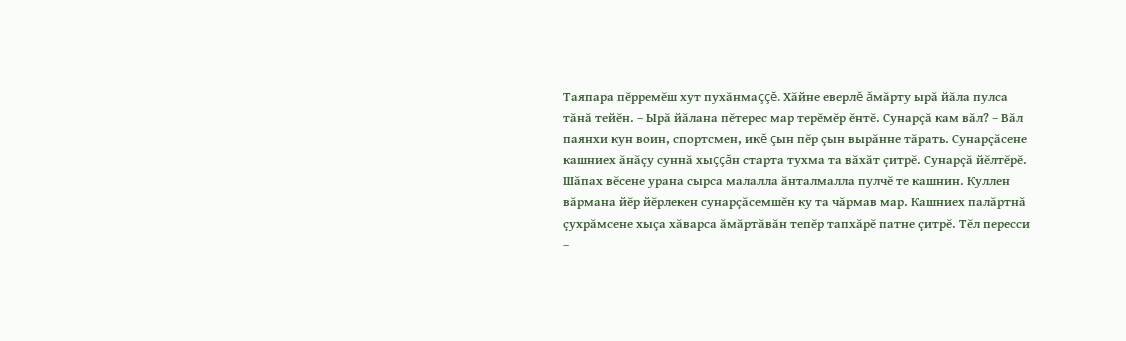Таяпара пĕрремĕш хут пухăнмаççĕ. Хăйне еверлĕ ăмăрту ырă йăла пулса тăнă тейĕн. – Ырă йăлана пĕтерес мар терĕмĕр ĕнтĕ. Сунарçă кам вăл? – Вăл паянхи кун воин, спортсмен, икĕ çын пĕр çын вырăнне тăрать. Сунарçăсене кашниех ăнăçу суннă хыççăн старта тухма та вăхăт çитрĕ. Сунарçă йĕлтĕрĕ. Шăпах вĕсене урана сырса малалла ăнталмалла пулчĕ те кашнин. Куллен вăрмана йĕр йĕрлекен сунарçăсемшĕн ку та чăрмав мар. Кашниех палăртнă çухрăмсене хыçа хăварса ăмăртăвăн тепĕр тапхăрĕ патне çитрĕ. Тĕл пересси –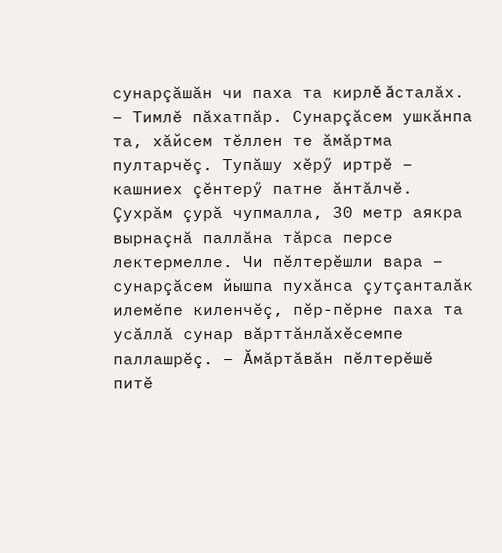сунарçăшăн чи паха та кирлĕ ăсталăх. – Тимлĕ пăхатпăр. Сунарçăсем ушкăнпа та, хăйсем тĕллен те ăмăртма пултарчĕç. Тупăшу хĕрӳ иртрĕ – кашниех çĕнтерӳ патне ăнтăлчĕ. Çухрăм çурă чупмалла, 30 метр аякра вырнаçнă паллăна тăрса персе лектермелле. Чи пĕлтерĕшли вара – сунарçăсем йышпа пухăнса çутçанталăк илемĕпе киленчĕç, пĕр-пĕрне паха та усăллă сунар вăрттăнлăхĕсемпе паллашрĕç. – Ăмăртăвăн пĕлтерĕшĕ питĕ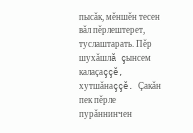пысăк, мĕншĕн тесен вăл пĕрлештерет, туслаштарать. Пĕр шухăшлă çынсем калаçаççĕ, хутшăнаççĕ. Çакăн пек пĕрле пурăннинчен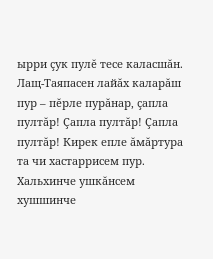ырри çук пулĕ тесе каласшăн. Лащ-Таяпасен лайăх каларăш пур – пĕрле пурăнар, çапла пултăр! Çапла пултăр! Çапла пултăр! Кирек епле ăмăртура та чи хастаррисем пур. Хальхинче ушкăнсем хушшинче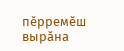пĕрремĕш вырăна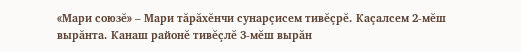«Мари союзĕ» – Мари тăрăхĕнчи сунарçисем тивĕçрĕ. Каçалсем 2-мĕш вырăнта. Канаш районĕ тивĕçлĕ 3-мĕш вырăн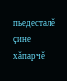пьедесталĕ çине хăпарчĕ